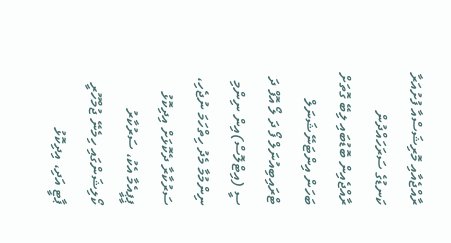ރާއްޖެއާއި މޮރިޝަސްއާ ފުށުއަރާ ކަނޑުގެ ސަރަހައްދުން ރާއްޖެއިން ބޮޑުބައި ލިބޭ ގޮތަށް ބަހަން އިންޓަނޭޝަނަލް ޓްރައިބިއުނަލް ފޯ ދަ ލޯ އޮފް ދަ ސީ (އިޓްލޮސް)އިން ނިންމި ނިންމުމާ މެދު ހިތްހަމަ ނުޖެހި، ސަރުކާރާ ދެކޮޅަށް އިދިކޮޅު ޕީޕީއެމާ އެކު، ސަރުކާރު ކޯލިޝަންގައި ހިމެނޭ ޖުމްހޫރީ ޕާޓީ އަދި، އިދިކޮޅު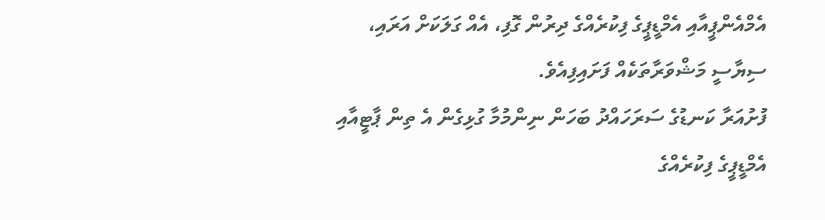އެމްއެންޕީއާއި އެމްޑީޕީގެ ފިކުރެއްގެ ދިރުން ގޮފި، އެއް ގަލަކަށް އަރައި، ސިޔާސީ މަޝްވަރާތަކެއް ފަށައިފިއެވެ.
ފުށުއަރާ ކަނޑުގެ ސަރަހައްދު ބަހަން ނިންމުމާ ގުޅިގެން އެ ތިން ޕާޓީއާއި އެމްޑީޕީގެ ފިކުރެއްގެ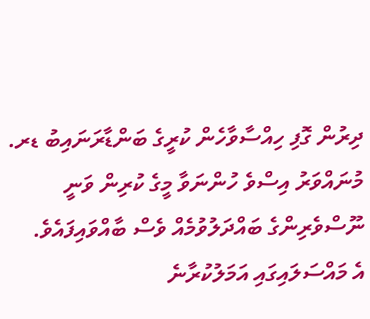ދިރުން ގޮފި ހިއްސާވާހެން ކުރީގެ ބަންޑާރަނައިބު ޑރ. މުނައްވަރު އިސްވެ ހުންނަވާ މީގެ ކުރިން ވަނީ ނޫސްވެރިންގެ ބައްދަލުވުމެއް ވެސް ބާއްވައިފައެވެ.
އެ މައްސަލައިގައި އަމަލުކުރާނެ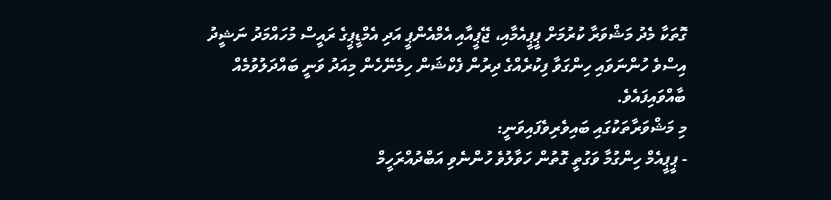ގޮތަކާ މެދު މަޝްވަރާ ކުރުމަށް ޕީޕީއެމާއި، ޖޭޕީއާއި އެމްއެންޕީ އަދި އެމްޑީޕީގެ ރައީސް މުހައްމަދު ނަޝީދު އިސްވެ ހުންނަވައި ހިންގަވާ ފިކުރެއްގެ ދިރުން ފެކްޝަން ހިމެނޭހެން މިއަދު ވަނީ ބައްދަލުވުމެއް ބާއްވައިފައެވެ.
މި މަޝްވަރާތަކުގައި ބައިވެރިވެފައިވަނީ:
- ޕީޕީއެމް ހިންގުމާ ވަގުތީ ގޮތުން ހަވާލުވެ ހުންނެވި އަބްދުއްރަހީމް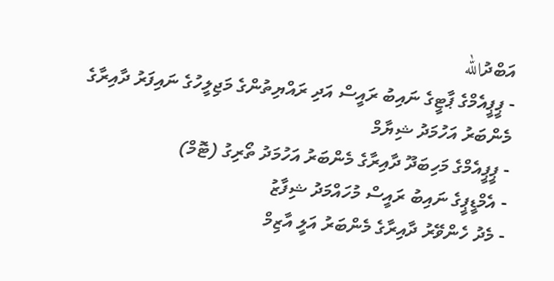އަބްދުالله
- ޕީޕީއެމްގެ ޕާޓީގެ ނައިބު ރައީސް އަދި ރައްޔިތުންގެ މަޖިލީހުގެ ނައިފަރު ދާއިރާގެ މެންބަރު އަހުމަދު ޝިޔާމް
- ޕީޕީއެމްގެ މަހިބަދޫ ދާއިރާގެ މެންބަރު އަހުމަދު ތޯރިގު (ޓޮމް)
- އެމްޑީޕީގެ ނައިބު ރައީސް މުހައްމަދު ޝިފާޒު
- މެދު ހެންވޭރު ދާއިރާގެ މެންބަރު އަލީ އާޒިމް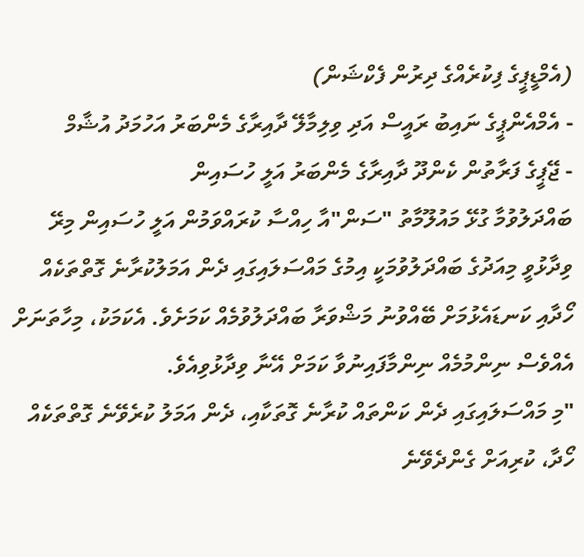(އެމްޑީޕީގެ ފިކުރެއްގެ ދިރުން ފެކްޝަން)
- އެމްއެންޕީގެ ނައިބު ރައީސް އަދި ވިލިމާލޭ ދާއިރާގެ މެންބަރު އަހުމަދު އުޝާމް
- ޖޭޕީގެ ފަރާތުން ކެންދޫ ދާއިރާގެ މެންބަރު އަލީ ހުސައިން
ބައްދަލުވުމާ ގުޅޭ މައުލޫމާތު "ސަން"އާ ހިއްސާ ކުރައްވަމުން އަލީ ހުސައިން މިރޭ ވިދާޅުވީ މިއަދުގެ ބައްދަލުވުމަކީ އިމުގެ މައްސަލައިގައި ދެން އަމަލުކުރާނެ ގޮތްތަކެއް ހޯދާއި ކަނޑައެޅުމަށް ބޭއްވުނު މަޝްވަރާ ބައްދަލުވުމެއް ކަމަށެވެ. އެކަމަކު، މިހާތަނަށް އެއްވެސް ނިންމުމެއް ނިންމާފައިނުވާ ކަމަށް އޭނާ ވިދާޅުވިއެވެ.
"މި މައްސަލައިގައި ދެން ކަންތައް ކުރާނެ ގޮތަކާއި، ދެން އަމަލު ކުރެވޭނެ ގޮތްތަކެއް ހޯދާ، ކުރިއަށް ގެންދެވޭނެ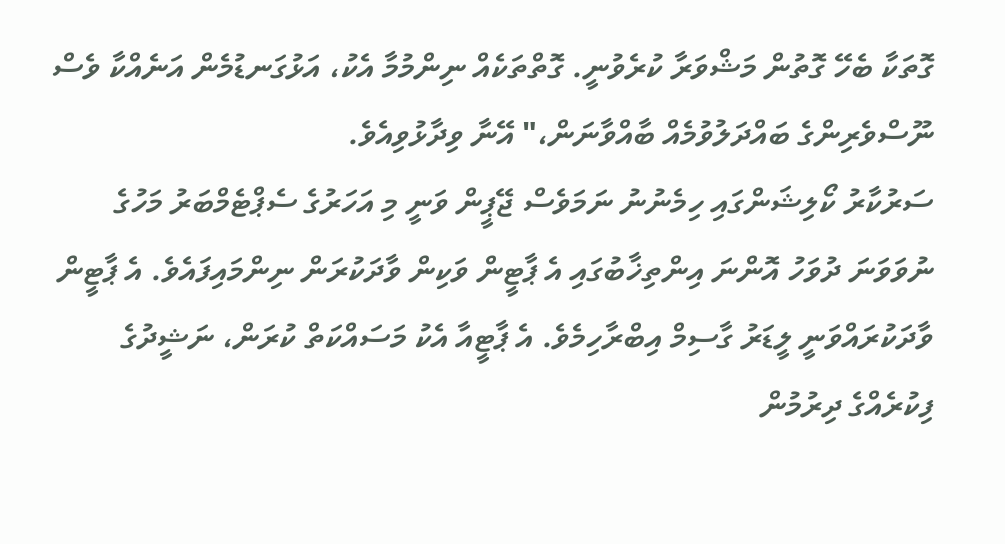ގޮތަކާ ބެހޭ ގޮތުން މަޝްވަރާ ކުރެވުނީ. ގޮތްތަކެއް ނިންމުމާ އެކު، އަޅުގަނޑުމެން އަނެއްކާ ވެސް ނޫސްވެރިންގެ ބައްދަލުވުމެއް ބާއްވާނަން،" އޭނާ ވިދާޅުވިއެވެ.
ސަރުކާރު ކޯލިޝަންގައި ހިމެނުނު ނަމަވެސް ޖޭޕީން ވަނީ މި އަހަރުގެ ސެޕްޓެމްބަރު މަހުގެ ނުވަވަނަ ދުވަހު އޮންނަ އިންތިޚާބުގައި އެ ޕާޓީން ވަކިން ވާދަކުރަން ނިންމައިފައެވެ. އެ ޕާޓީން ވާދަކުރައްވަނީ ލީޑަރު ގާސިމް އިބްރާހިމެވެ. އެ ޕާޓީއާ އެކު މަސައްކަތް ކުރަން، ނަޝީދުގެ ފިކުރެއްގެ ދިރުމުން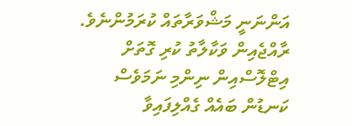އަންނަނީ މަޝްވަރާތައް ކުރަމުންނެވެ.
ރާއްޖެއިން ވަކާލާތު ކުރި ގޮތަށް އިޓްލޮސްއިން ނިންމި ނަމަވެސް ކަނޑުން ބައެއް ގެއްލިފައިވާ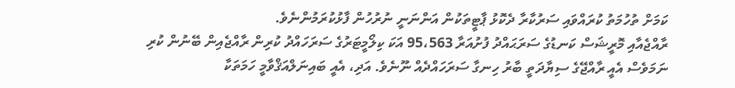ކަމަށް ތުހުމަތު ކުރައްވައި ސަރުކާރާ ދެކޮޅު ޕާޓީތަކުން އަންނަނީ ނުރުހުން ފާޅުކުރަމުންނެވެ.
ރާއްޖެއާއި މޮރީޝަސް ކަނޑުގެ ސަރަޙައްދު ފުށުއަރާ 95،563 އަކަ ކިލޯމީޓަރުގެ ސަރަހައްދު ކުރިން ރާއްޖެއިން ބޭނުން ކުރި ނަމަވެސް އެއީ ރާއްޖޭގެ ސިޔާދަތީ ބާރު ހިނގާ ސަރަހައްދެއް ނޫނެވެ. އަދި، އެއީ ބައިނަލްއަޤްވާމީ ހަމަތަކާ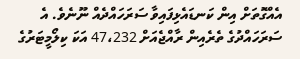އެއްގޮތަށް އިން ކަނޑައެޅިފައިވާ ސަރަހައްދެއް ނޫނެވެ. އެ ސަރަހައްދުގެ ތެރެއިން ރާއްޖެއަށް 47،232 އަކަ ކިލޯމީޓަރުގެ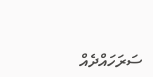ސަރަހައްދެއް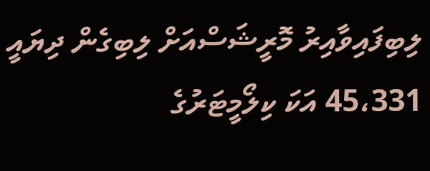ލިބިފައިވާއިރު މޮރީޝަސްއަށް ލިބިގެން ދިޔައީ 45،331 އަކަ ކިލޯމީޓަރުގެ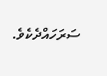ސަރަހައްދެކެވެ.